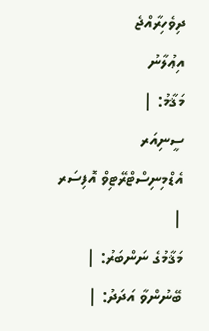ދިވެހިރާއްޖެ
އިޢުލާނު
މަޤާމު: |
ސީނިއަރ އެޑްމިނިސްޓްރޭޓިވް އޮފިސަރ |
މަޤާމުގެ ނަންބަރު: |
ބޭނުންވާ އަދަދު: |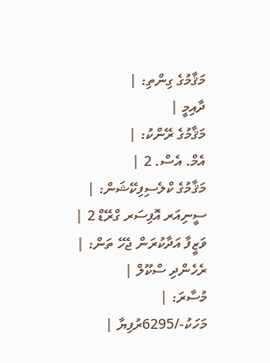މަޤާމުގެ ގިންތި: |
ދާއިމީ |
މަޤާމުގެ ރޭންކު: |
އެމް. އެސް. 2 |
މަޤާމުގެ ކްލެސިފިކޭޝަން: |
ސީނިއަރ އޮފިސަރ ގްރޭޑް 2 |
ވަޒީފާ އަދާކުރަން ޖެހޭ ތަން: |
ރެހެންދި ސްކޫލް |
މުސާރަ: |
މަހަކު-/6295ރުފިޔާ |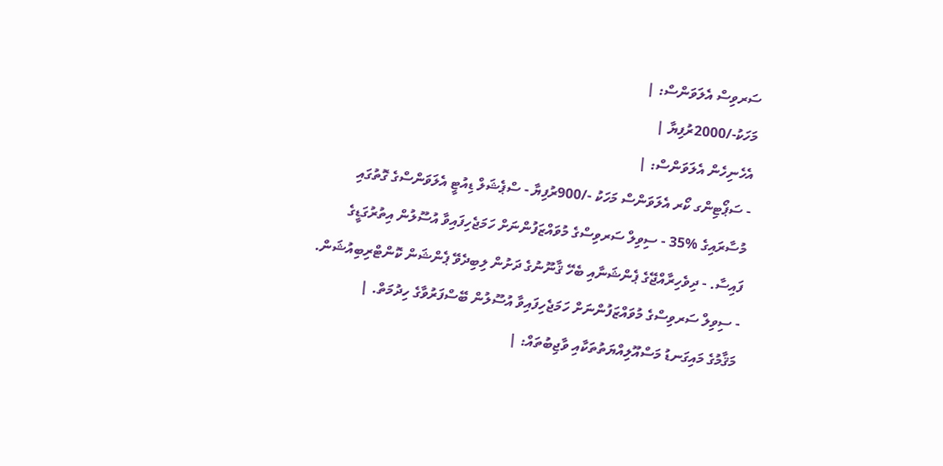ސަރވިސް އެލަވަންސް: |
މަހަކު-/2000ރުފިޔާ |
އެހެނިހެން އެލަވަންސް: |
- ސަޕޯޓިންގ ކޯރ އެލަވަންސް މަހަކު -/900ރުފިޔާ - ސްޕެޝަލް ޑިއުޓީ އެލަވަންސްގެ ގޮތުގައި މުސާރައިގެ %35 - ސިވިލް ސަރވިސްގެ މުވައްޒަފުންނަށް ހަމަޖެހިފައިވާ އުސޫލުން އިތުރުގަޑީގެ ފައިސާ. - ދިވެހިރާއްޖޭގެ ޕެންޝަނާއި ބެހޭ ޤާނޫނުގެ ދަށުން ލިބިދެވޭ ޕެންޝަން ކޮންޓްރިބިއުޝަން. - ސިވިލް ސަރވިސްގެ މުވައްޒަފުންނަށް ހަމަޖެހިފައިވާ އުސޫލުން ބޭސްފަރުވާގެ ހިދުމަތް. |
މަޤާމުގެ މައިގަނޑު މަސްއޫލިއްޔަތުތަކާއި ވާޖިބުތައް: |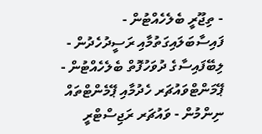- ތިޖޫރީ ބެލެހެއްޓުން - ފައިސާބަލައިގަތުމާއި ރަސީދުހެދުން - ލިބޭފައިސާގެ ދުވަހުފޮތް ބެލެހެއްޓުން - ޕޭމަންޓްވައުޗަރ ހެދުމާއި ޕޭމެންޓްތައް ނިންމުން - ވައުޗަރ ރަޖިސްޓްރީ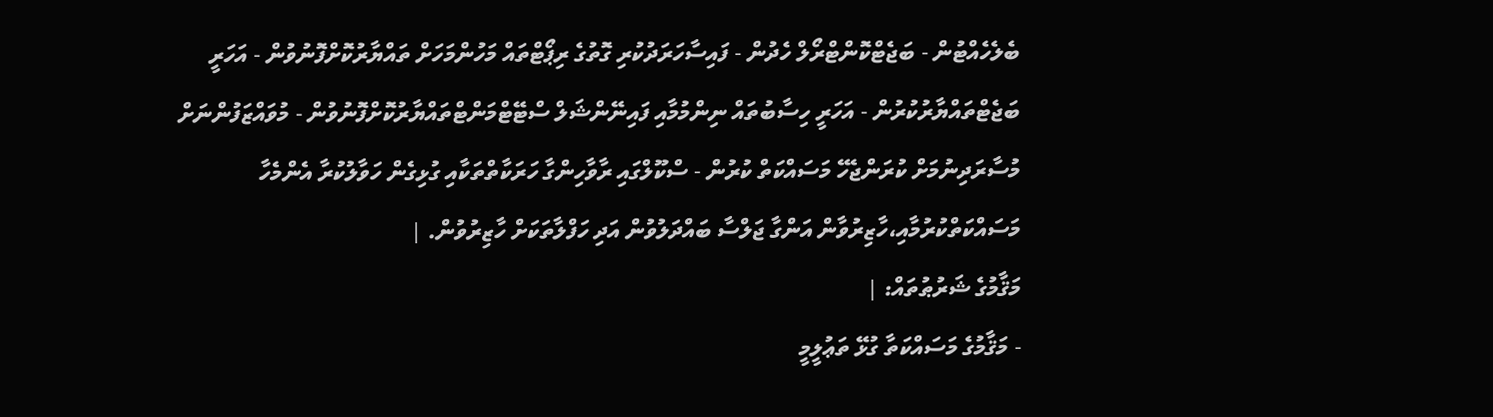ބެލެހެއްޓުން - ބަޖެޓްކޮންޓްރޯލް ހެދުން - ފައިސާހަރަދުކުރި ގޮތުގެ ރިޕޯޓްތައް މަހުންމަހަށް ތައްޔާރުކޮށްފޮނުވުން - އަހަރީ ބަޖެޓްތައްޔާރުކުރުން - އަހަރީ ހިސާބުތައް ނިންމުމާއި ފައިނޭންޝަލް ސްޓޭޓްމަންޓްތައްޔާރުކޮށްފޮނުވުން - މުވައްޒަފުންނަށް މުސާރަދިނުމަށް ކުރަންޖެހޭ މަސައްކަތް ކުރުން - ސްކޫލްގައި ރާވާހިންގާ ހަރަކާތްތަކާއި ގުޅިގެން ހަވާލުކުރާ އެންމެހާ މަސައްކަތްކުރުމާއި،ހާޒިރުވާން އަންގާ ޖަލްސާ ބައްދަލުވުން އަދި ހަފްލާތަކަށް ހާޒިރުވުން. |
މަޤާމުގެ ޝަރުޠުތައް: |
- މަޤާމުގެ މަސައްކަތާ ގުޅޭ ތަޢުލީމީ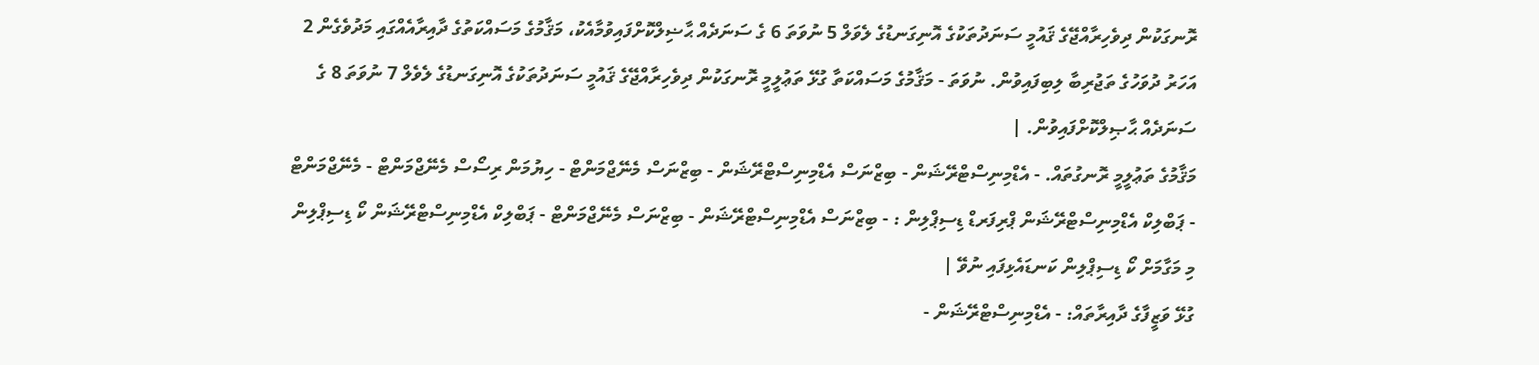ރޮނގަކުން ދިވެހިރާއްޖޭގެ ޤައުމީ ސަނަދުތަކުގެ އޮނިގަނޑުގެ ލެވަލް 5 ނުވަތަ 6 ގެ ސަނަދެއް ޙާޟިލްކޮށްފައިވުމާއެކު، މަޤާމުގެ މަސައްކަތުގެ ދާއިރާއެއްގައި މަދުވެގެން 2 އަހަރު ދުވަހުގެ ތަޖުރިބާ ލިބިފައިވުން. ނުވަތަ - މަޤާމުގެ މަސައްކަތާ ގުޅޭ ތަޢުލީމީ ރޮނގަކުން ދިވެހިރާއްޖޭގެ ޤައުމީ ސަނަދުތަކުގެ އޮނިގަނޑުގެ ލެވެލް 7 ނުވަތަ 8 ގެ ސަނަދެއް ޙާޞިލްކޮށްފައިވުން. |
މަޤާމުގެ ތަޢުލީމީ ރޮނގުތައް. - އެޑްމިނިސްޓްރޭޝަން - ބިޒްނަސް އެޑްމިނިސްޓްރޭޝަން - ބިޒްނަސް މެނޭޖްމަންޓް - ހިޔުމަން ރިސޯސް މެނޭޖްމަންޓް - މެނޭޖްމަންޓް - ޕަބްލިކް އެޑްމިނިސްޓްރޭޝަން ޕްރިފަރޑް ޑިސިޕްލިން : - ބިޒްނަސް އެޑްމިނިސްޓްރޭޝަން - ބިޒްނަސް މެނޭޖްމަންޓް - ޕަބްލިކް އެޑްމިނިސްޓްރޭޝަން ކޯ ޑިސިޕްލިން މި މަގާމަށް ކޯ ޑިސިޕްލިން ކަނޑައެޅިފައި ނުވޭ |
ގުޅޭ ވަޒީފާގެ ދާއިރާތައް: - އެޑްމިނިސްޓްރޭޝަން -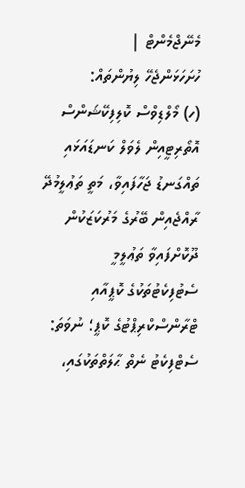މެނޭޖްމެންޓް |
ހުށަހަޅަންޖެހޭ ލިޔުންތައް:
(ހ) މޯލްޑިވްސް ކޮލިފިކޭޝަންސް އޮތޯރިޓީއިން ލެވަލް ކަނޑައަޅައި ތައްގަނޑު ޖަހާފައިވާ، މަތީ ތަޢުލީމުދޭ ރާއްޖެއިން ބޭރުގެ މަރުކަޒަކުން ދޫކޮށްފައިވާ ތަޢުލީމީ ސެޓުފިކެޓުތަކުގެ ކޮޕީއާއި ޓްރާންސްކްރިޕްޓުގެ ކޮޕީ؛ ނުވަތަ: ސެޓްފިކެޓު ނެތް ޙާލަތްތަކުގައި،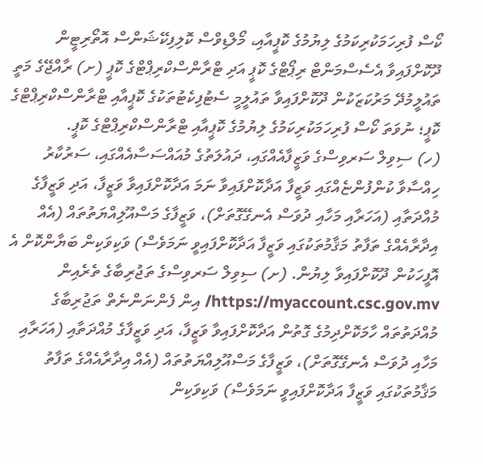ކޯސް ފުރިހަމަކުރިކަމުގެ ލިޔުމުގެ ކޮޕީއާއި، މޯލްޑިވްސް ކޮލިފިކޭޝަންސް އޮތޯރިޓީން ދޫކޮށްފައިވާ އެސެސްމަންޓް ރިޕޯޓްގެ ކޮޕީ އަދި ޓްރާންސްކްރިޕްޓްގެ ކޮޕީ (ށ) ރާއްޖޭގެ މަތީ ތައުލީމުދޭ މަރުކަޒަކުން ދޫކޮށްފައިވާ ތައުލީމީ ސެޓުފިކެޓުތަކުގެ ކޮޕީއާއި ޓްރާންސްކްރިޕްޓްގެ ކޮޕީ؛ ނުވަތަ ކޯސް ފުރިހަމަކުރިކަމުގެ ލިޔުމުގެ ކޮޕީއާއި ޓްރާންސްކްރިޕްޓްގެ ކޮޕީ.
(ހ) ސިވިލް ސަރވިސްގެ ވަޒީފާއެއްގައި، ދައުލަތުގެ މުއައްސަސާއެއްގައި، ސަރުކާރު ހިއްސާވާ ކުންފުންޏެއްގައި ވަޒީފާ އަދާކޮށްފައިވާ ނަމަ އަދާކޮށްފައިވާ ވަޒީފާ، އަދި ވަޒީފާގެ މުއްދަތާއި (އަހަރާއި މަހާއި ދުވަސް އެނގޭގޮތަށް)، ވަޒީފާގެ މަސްއޫލިއްޔަތުތައް (އެއް އިދާރާއެއްގެ ތަފާތު މަޤާމުތަކުގައި ވަޒީފާ އަދާކޮށްފައިވީ ނަމަވެސް) ވަކިވަކިން ބަޔާންކޮށް އެ އޮފީހަކުން ދޫކޮށްފައިވާ ލިޔުން. (ށ) ސިވިލް ސަރވިސްގެ ތަޖުރިބާގެ ތެރެއިން https://myaccount.csc.gov.mv/ އިން ފެންނަންނެތް ތަޖުރިބާގެ މުއްދަތުތައް ހާމަކޮށްދިމުގެ ގޮތުން އަދާކޮށްފައިވާ ވަޒީފާ، އަދި ވަޒީފާގެ މުއްދަތާއި (އަހަރާއި މަހާއި ދުވަސް އެނގޭގޮތަށް)، ވަޒީފާގެ މަސްއޫލިއްޔަތުތައް (އެއް އިދާރާއެއްގެ ތަފާތު މަޤާމުތަކުގައި ވަޒީފާ އަދާކޮށްފައިވީ ނަމަވެސް) ވަކިވަކިން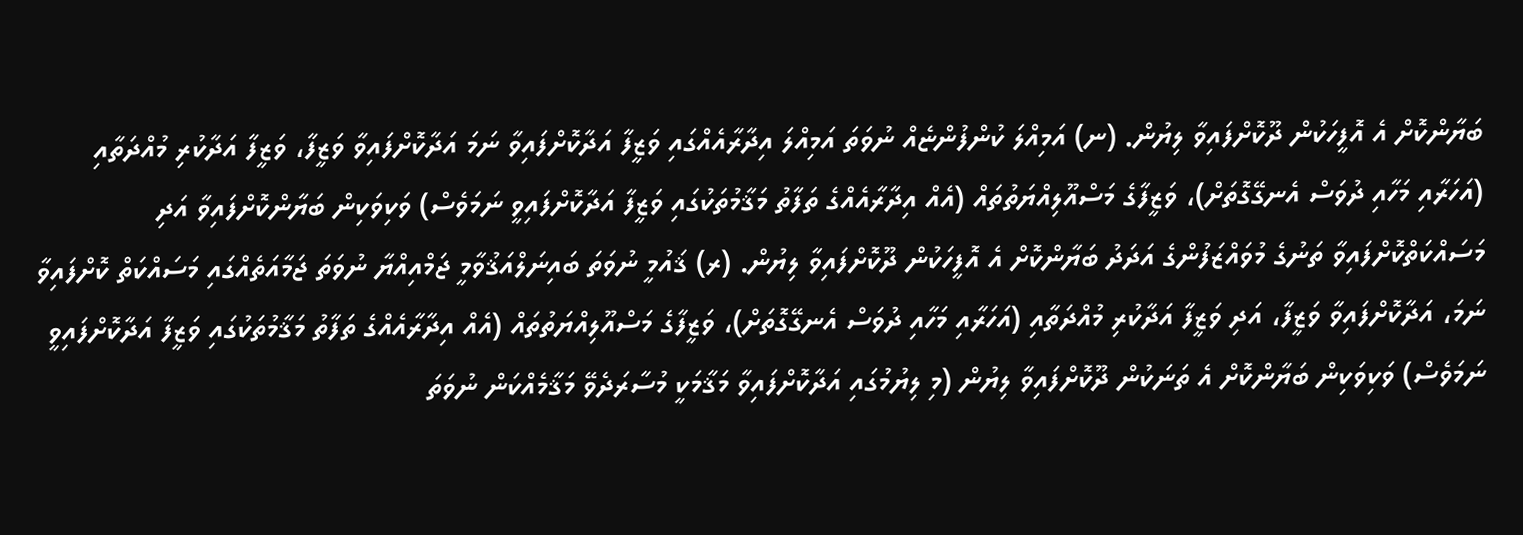ބަޔާންކޮށް އެ އޮފީހަކުން ދޫކޮށްފައިވާ ލިޔުން. (ނ) އަމިއްލަ ކުންފުންޏެއް ނުވަތަ އަމިއްލަ އިދާރާއެއްގައި ވަޒީފާ އަދާކޮށްފައިވާ ނަމަ އަދާކޮށްފައިވާ ވަޒީފާ، ވަޒީފާ އަދާކުރި މުއްދަތާއި (އަހަރާއި މަހާއި ދުވަސް އެނގޭގޮތަށް)، ވަޒީފާގެ މަސްއޫލިއްޔަތުތައް (އެއް އިދާރާއެއްގެ ތަފާތު މަޤާމުތަކުގައި ވަޒީފާ އަދާކޮށްފައިވީ ނަމަވެސް) ވަކިވަކިން ބަޔާންކޮށްފައިވާ އަދި މަސައްކަތްކޮށްފައިވާ ތަނުގެ މުވައްޒަފުންގެ އަދަދު ބަޔާންކޮށް އެ އޮފީހަކުން ދޫކޮށްފައިވާ ލިޔުން. (ރ) ޤައުމީ ނުވަތަ ބައިނަލްއަޤުވާމީ ޖަމްއިއްޔާ ނުވަތަ ޖަމާއަތެއްގައި މަސައްކަތް ކޮށްފައިވާ ނަމަ، އަދާކޮށްފައިވާ ވަޒީފާ، އަދި ވަޒީފާ އަދާކުރި މުއްދަތާއި (އަހަރާއި މަހާއި ދުވަސް އެނގޭގޮތަށް)، ވަޒީފާގެ މަސްއޫލިއްޔަތުތައް (އެއް އިދާރާއެއްގެ ތަފާތު މަޤާމުތަކުގައި ވަޒީފާ އަދާކޮށްފައިވީ ނަމަވެސް) ވަކިވަކިން ބަޔާންކޮށް އެ ތަނަކުން ދޫކޮށްފައިވާ ލިޔުން (މި ލިޔުމުގައި އަދާކޮށްފައިވާ މަޤާމަކީ މުސާރަދެވޭ މަޤާމެއްކަން ނުވަތަ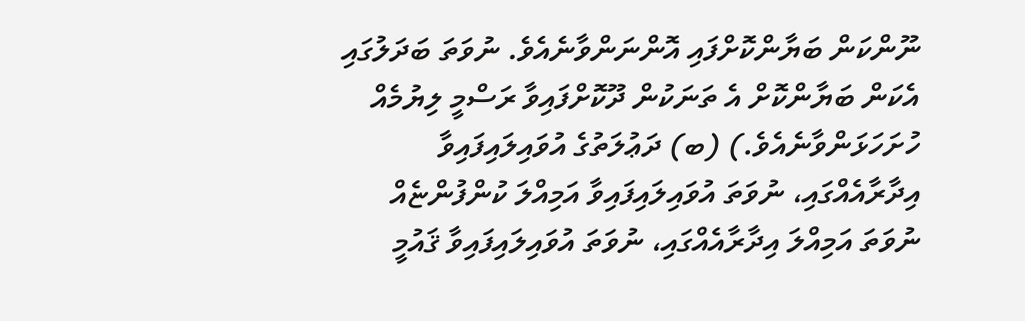ނޫންކަން ބަޔާންކޮށްފައި އޮންނަންވާނެއެވެ. ނުވަތަ ބަދަލުގައި އެކަން ބަޔާންކޮށް އެ ތަނަކުން ދޫކޮށްފައިވާ ރަސްމީ ލިޔުމެއް ހުށަހަޅަންވާނެއެވެ.) (ބ) ދަޢުލަތުގެ އުވައިލައިފައިވާ އިދާރާއެއްގައި، ނުވަތަ އުވައިލައިފައިވާ އަމިއްލަ ކުންފުންޏެއް ނުވަތަ އަމިއްލަ އިދާރާއެއްގައި، ނުވަތަ އުވައިލައިފައިވާ ޤައުމީ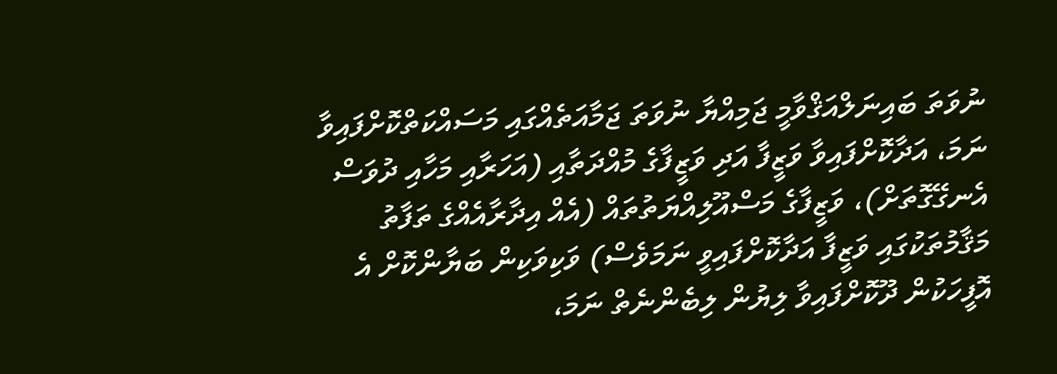ނުވަތަ ބައިނަލްއަޤްވާމީ ޖަމިއްޔާ ނުވަތަ ޖަމާއަތެއްގައި މަސައްކަތްކޮށްފައިވާ ނަމަ، އަދާކޮށްފައިވާ ވަޒީފާ އަދި ވަޒީފާގެ މުއްދަތާއި (އަހަރާއި މަހާއި ދުވަސް އެނގޭގޮތަށް)، ވަޒީފާގެ މަސްއޫލިއްޔަތުތައް (އެއް އިދާރާއެއްގެ ތަފާތު މަޤާމުތަކުގައި ވަޒީފާ އަދާކޮށްފައިވީ ނަމަވެސް) ވަކިވަކިން ބަޔާންކޮށް އެ އޮފީހަކުން ދޫކޮށްފައިވާ ލިޔުން ލިބެންނެތް ނަމަ،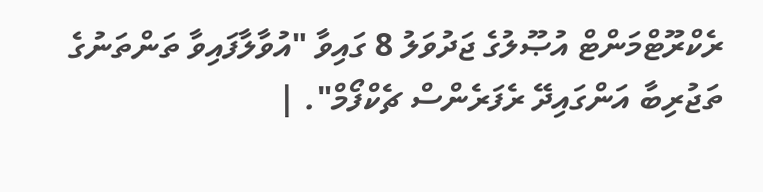ރެކްރޫޓްމަންޓް އުޞޫލުގެ ޖަދުވަލު 8 ގައިވާ "އުވާލާފައިވާ ތަންތަނުގެ ތަޖުރިބާ އަންގައިދޭ ރެފަރެންސް ޗެކްފޯމް". |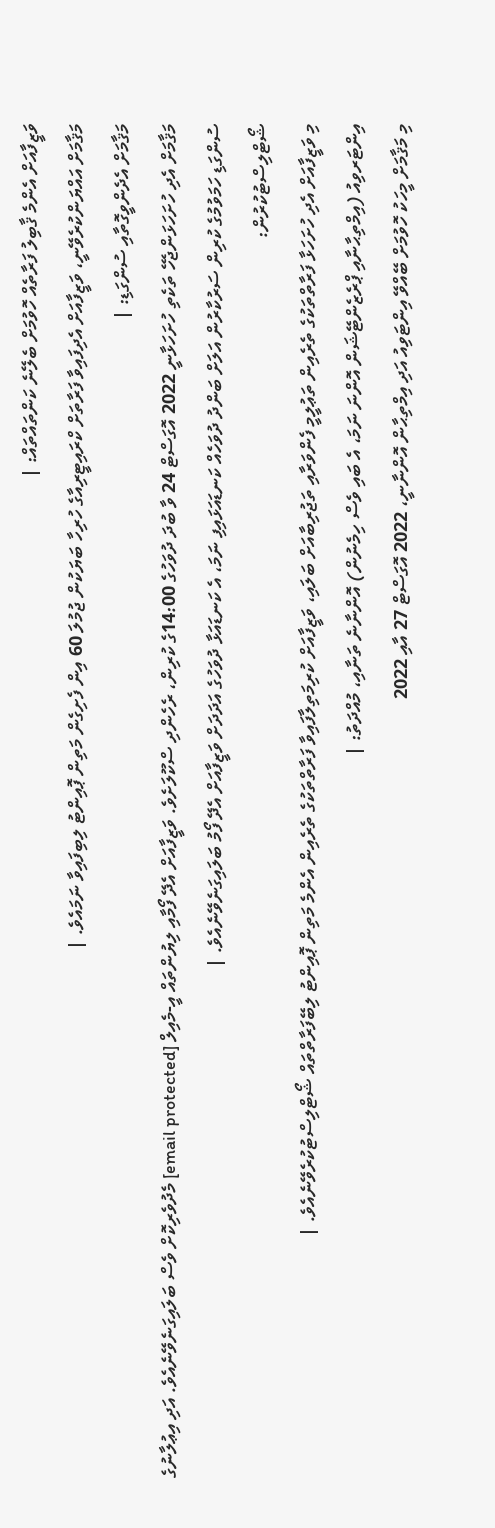ވަޒީފާއަށް އެންމެ ޤާބިލު ފަރާތެއް ހޮވުމަށް ބެލޭނެ ކަންތައްތައް: |
މަޤާމަށް އައްޔަންކުރެވޭނީ، ވަޒީފާއަށް އެދިފައިވާ ފަރާތަށް ކްރައިޓީރިއާގެ ހުރިހާ ބަޔަކުން ޖުމުލަ 60 އިން ފެށިގެން މަތިން ޕޮއިންޓު ލިބިފައިވާ ނަމައެވެ. |
މަޤާމަށް އެދެންވީގޮތާއި ސުންގަޑި: |
މަޤާމަށް އެދި ހުށަހަޅަންޖެހޭ ތަކެތި ހުށަހަޅާނީ 2022 އޮގަސްޓް 24 ވާ ބުދަ ދުވަހުގެ 14:00ގެ ކުރިން، ރެހެންދި ސްކޫލަށެވެ. ވަޒީފާއަށް އެދޭ ފޯމާއި ލިޔުންތައް އީ-މެއިލް [email protected] މެދުވެރިކޮށް ވެސް ބަލައިގަނެވޭނެއެވެ. އަދި އިޢުލާނުގެ ސުންގަޑި ހަމަވުމުގެ ކުރިން ސަރުކާރުން އަލަށް ބަންދު ދުވަހެއް ކަނޑައަޅައިފި ނަމަ، އެ ކަނޑައަޅާ ދުވަހުގެ އަދަދަށް ވަޒީފާއަށް އެދޭ ފޯމު ބަލައިގަނެވޭނެއެވެ. |
ޝޯޓްލިސްޓުކުރުން:
މި ވަޒީފާއަށް އެދި ހުށަހަޅާ ފަރާތްތަކުގެ ތެރެއިން ތަޢުލީމީ ފެންވަރާއި ތަޖުރިބާއަށް ބަލައި، ވަޒީފާއަށް ކުރިމަތިލާފައިވާ ފަރާތްތަކުގެ ތެރެއިން އެންމެ މަތިން ޕޮއިންޓު ލިބޭފަރާތްތައް ޝޯޓްލިސްޓުކުރެވޭނެއެވެ. |
އިންޓަރވިއު (އިމްތިޙާނާއި ޕްރެޒެންޓޭޝަން އޮންނަ ނަމަ، އެ ބައި ވެސް ހިމެނުން) އޮންނާނެ ތަނާއި، މުއްދަތު: |
މި މަޤާމަށް މީހަކު ހޮވުމަށް ބޭއްވޭ އިންޓަވިއު އަދި އިމްތިޙާން އޮންނާނީ، 2022 އޮގަސްޓް 27 އާއި 2022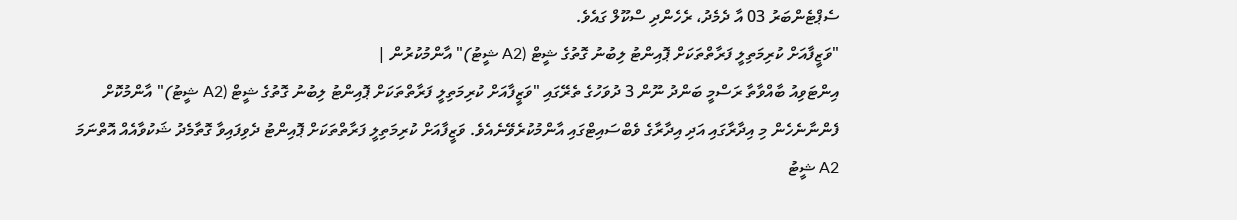ސެޕްޓެންބަރު 03 އާ ދެމެދު، ރެހެންދި ސްކޫލް ގައެވެ.
"ވަޒީފާއަށް ކުރިމަތިލީ ފަރާތްތަކަށް ޕޮއިންޓު ލިބުނު ގޮތުގެ ޝީޓް (A2 ޝީޓު)" އާންމުކުރުން |
އިންޓަވިއު ބާއްވާތާ ރަސްމީ ބަންދު ނޫން 3 ދުވަހުގެ ތެރޭގައި "ވަޒީފާއަށް ކުރިމަތިލީ ފަރާތްތަކަށް ޕޮއިންޓު ލިބުނު ގޮތުގެ ޝީޓް (A2 ޝީޓު)" އާންމުކޮށް ފެންނާނެހެން މި އިދާރާގައި އަދި އިދާރާގެ ވެބްސައިޓްގައި އާންމުކުރެވޭނެއެވެ. ވަޒީފާއަށް ކުރިމަތިލީ ފަރާތްތަކަށް ޕޮއިންޓު ދެވިފައިވާ ގޮތާމެދު ޝަކުވާއެއް އޮތްނަމަ A2 ޝީޓު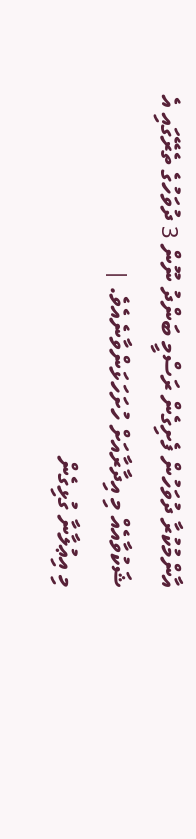އާންމުކުރާ ދުވަހުން ފެށިގެން ރަސްމީ ބަންދު ނޫން 3 ދުވަހުގެ ތެރޭގައި އެ ޝަކުވާއެއް މި އިދާރާއަށް ހުށަހަޅަންވާނެއެވެ. |
މި އިޢުލާނާ ގުޅިގެން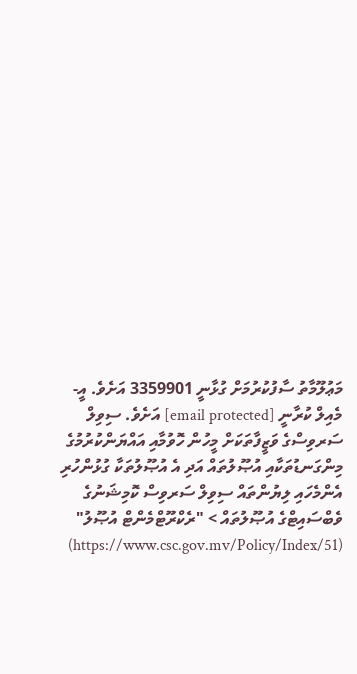މަޢުލޫމާތު ސާފުކުރުމަށް ގުޅާނީ 3359901 އަށެވެ. އީ-މެއިލް ކުރާނީ [email protected] އަށެވެ. ސިވިލް ސަރވިސްގެ ވަޒީފާތަކަށް މީހުން ހޮވުމާއި އައްޔަންކުރުމުގެ މިންގަނޑުތަކާއި އުޞޫލުތައް އަދި އެ އުޞޫލުތަކާ ގުޅުންހުރި އެންމެހައި ލިޔުންތައް ސިވިލް ސަރވިސް ކޮމިޝަނުގެ ވެބްސައިޓްގެ އުޞޫލުތައް > "ރެކްރޫޓްމެންޓް އުޞޫލު" (https://www.csc.gov.mv/Policy/Index/51)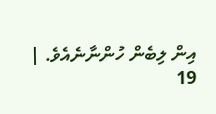އިން ލިބެން ހުންނާނެއެވެ. |
19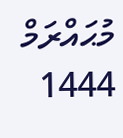މުޙައްރަމް 1444